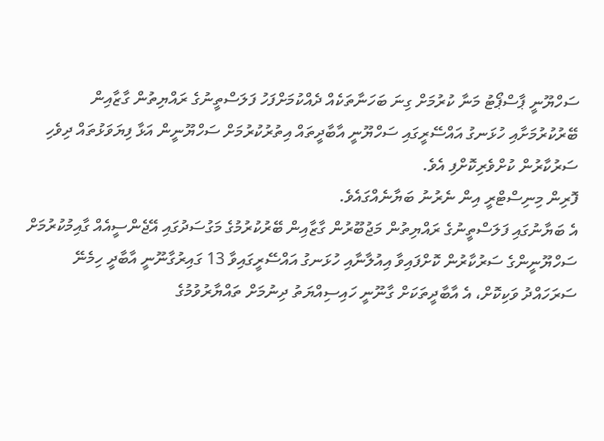ސަހްޔޫނީ ޕާސްޕޯޓު މަނާ ކުރުމަށް ގިނަ ބަހަނާތަކެއް ދެއްކުމަށްފަހު ފަލަސްތީނުގެ ރައްޔިތުން ގާޒާއިން ބޭރުކުރުމަށާއި ހުޅަނގު އައްސޭރީގައި ސަހްޔޫނީ އާބާދީތައް އިތުރުކުރުމަށް ސަހްޔޫނީން އަޅާ ފިޔަވަޅުތައް ދިވެހި ސަރުކާރުން ކުށްވެރިކޮށްފި އެވެ.
ފޮރިން މިނިސްޓްރީ އިން ނެރުނު ބަޔާނެއްގައެވެ.
އެ ބަޔާނުގައި ފަލަސްތީނުގެ ރައްޔިތުން މަޖުބޫރުން ގާޒާއިން ބޭރުކުރުމުގެ މަގުސަދުގައި އޭޖެންސީއެއް ގާއިމުކުރުމަށް ސަހްޔޫނީންގެ ސަރުކާރުން ކޮށްފައިވާ އިއުލާނާއި ހުޅަނގު އައްސޭރީގައިވާ 13 ގައިރުގާނޫނީ އާބާދީ ހިމެނޭ ސަރަހައްދު ވަކިކޮށް، އެ އާބާދީތަކަށް ގާނޫނީ ހައިސިއްޔަތު ދިނުމަށް ތައްޔާރުވުމުގެ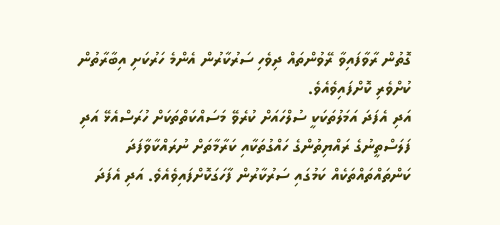ގޮތުން ރާވާފައިވާ ރޭވުންތައް ދިވެހި ސަރުކާރުން އެންމެ ހަރުކަށި އިބާރާތުން ކުށްވެރި ކޮށްފައިވެއެވެ.
އަދި އެފަދަ އަމަލުތަކަކީ ސުލްހައަށް ކުރެވޭ މަސައްކަތްތަކަށް ހުރަސްއެޅޭ އަދި ފަލަސްތީނުގެ ރައްޔިތުންގެ ހައްގުތަކާއި ކަރާމާތަށް ނުރައްކާވާފަދަ ކަންތައްތައްތަކެއް ކަމުގައި ސަރުކާރުން ފާހަގަކޮށްފައިވެއެވެ. އަދި އެފަދަ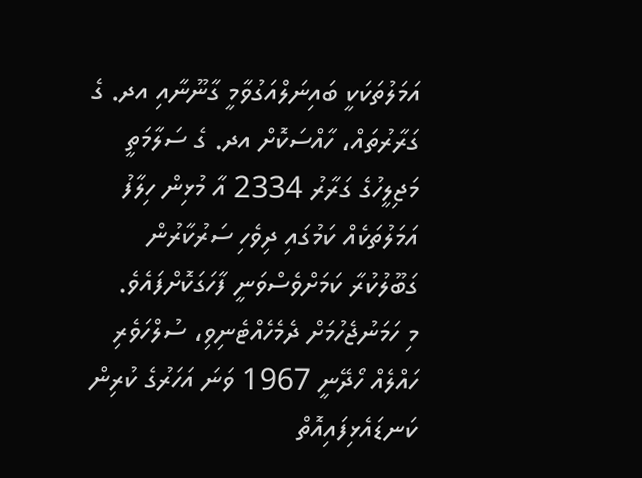އަމަލުތަކަކީ ބައިނަލްއަގުވާމީ ގާނޫނާއި އދ. ގެ ގަރާރުތައް، ހާއްސަކޮށް އދ. ގެ ސަލާމަތީ މަޖިލީހުގެ ގަރާރު 2334 އާ މުޅިން ހިލާފު އަމަލުތަކެއް ކަމުގައި ދިވެހި ސަރުކާރުން ގަބޫލުކުރާ ކަމަށްވެސްވަނީ ފާހަގަކޮށްފައެވެ.
މި ހަމަނުޖެހުމަށް ދެމެހެއްޓެނިވި، ސުލްހަވެރި ހައްލެއް ހޯދޭނީ 1967 ވަނަ އަހަރުގެ ކުރިން ކަނޑައެޅިފައިއޮތް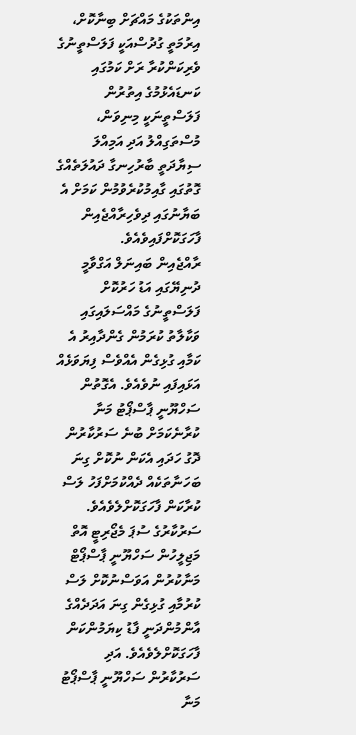އިންތަކުގެ މައްޗަށް ބިނާކޮށް، އިރުމަތީ ގުދުސްއަކީ ފަލަސްތީނުގެ ވެރިކަންކުރާ ރަށް ކަމުގައި ކަނޑައެޅުމުގެ އިތުރުން ފަލަސްތީނަކީ މިނިވަން، މުސްތަގިއްލު އަދި އަމިއްލަ ސިޔާދަތީ ބާރުހިނގާ ދައުލަތެއްގެ ގޮތުގައި ގާއިމުކުރެވުމުން ކަމަށް އެ ބަޔާނުގައި ދިވެހިރާއްޖެއިން ފާހަގަކޮށްފައިވެއެވެ.
ރާއްޖެއިން ބައިނަލް އަގްވާމީ ދުނިޔޭގައި އަޑު ހަރުކޮށް ފަލަސްތީނުގެ މައްސަލައިގައި ވަކާލާތު ކުރަމުން ގެންދާއިރު އެ ކަމާއި ގުޅިގެން އެއްވެސް ފިޔަވަޅެއް އަޅައިފައި ނުވެއެވެ. އެގޮތުން ސަހްޔޫނީ ޕާސްޕޯޓު މަނާ ކުރާނެކަމަށް ބުނެ ސަރުކާރުން ދޮގު ހަދައި އެކަން ނުކޮށް ގިނަ ބަހަނާތަކެއް ދެއްކުމަށްފަހު ލަސް ކުރާކަން ފާހަގަކޮށްލެވެއެވެ.
ސަރުކާރުގެ ސުޕަ މެޖޯރިޓީ އޮތް މަޖިލީހުން ސަހްޔޫނީ ޕާސްޕޯޓް މަނާކުރުން އަވަސްނުކޮށް ލަސް ކުރުމާއި ގުޅިގެން ގިނަ އަދަދެއްގެ އާންމުންދަނީ ފާޑު ކިޔަމުންކަން ފާހަގަކޮށްލެވެއެވެ. އަދި ސަރުކާރުން ސަހްޔޫނީ ޕާސްޕޯޓު މަނާ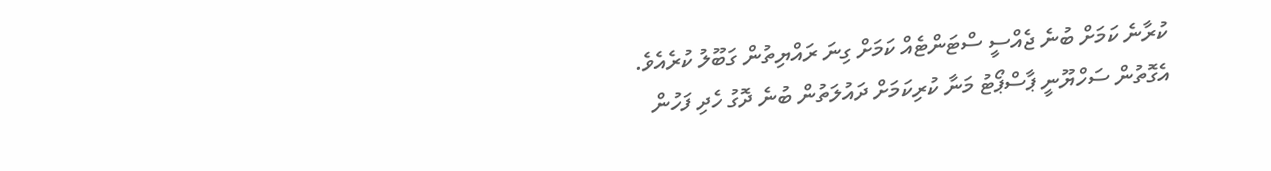ކުރާނެ ކަމަށް ބުނެ ޖެއްސީ ސްޓަންޓެއް ކަމަށް ގިނަ ރައްޔިތުން ގަބޫލު ކުރެއެވެ.
އެގޮތުން ސަހްޔޫނީ ޕާސްޕޯޓު މަނާ ކުރިކަމަށް ދައުލަތުން ބުނެ ދޮގު ހެދި ފަހުން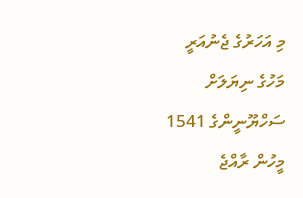މި އަހަރުގެ ޖެނުއަރީ މަހުގެ ނިޔަލަށް ސަހްޔޫނީންގެ 1541 މީހުން ރާއްޖެ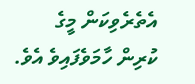އެތެރެވިކަން މީގެ ކުރިން ހާމަވެފައިވެ އެވެ.